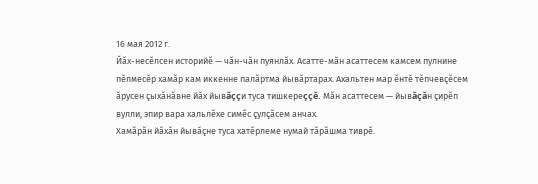16 мая 2012 г.
Йăх-несĕлсен историйĕ — чăн-чăн пуянлăх. Асатте-мăн асаттесем камсем пулнине пĕлмесĕр хамăр кам иккенне палăртма йывăртарах. Ахальтен мар ĕнтĕ тĕпчевçĕсем ăрусен çыхăнăвне йăх йывăççи туса тишкереççĕ. Мăн асаттесем — йывăçăн çирĕп вулли, эпир вара хальлĕхе симĕс çулçăсем анчах.
Хамăрăн йăхăн йывăçне туса хатĕрлеме нумай тăрăшма тиврĕ.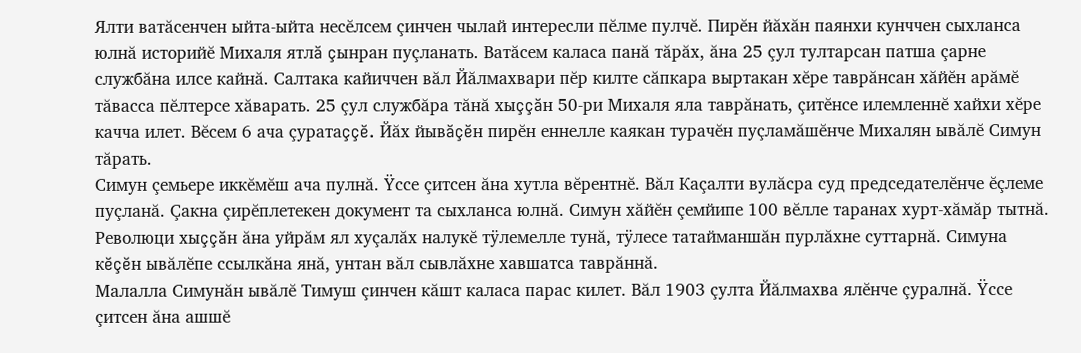Ялти ватăсенчен ыйта-ыйта несĕлсем çинчен чылай интересли пĕлме пулчĕ. Пирĕн йăхăн паянхи кунччен сыхланса юлнă историйĕ Михаля ятлă çынран пуçланать. Ватăсем каласа панă тăрăх, ăна 25 çул тултарсан патша çарне службăна илсе кайнă. Салтака кайиччен вăл Йăлмахвари пĕр килте сăпкара выртакан хĕре таврăнсан хăйĕн арăмĕ тăвасса пĕлтерсе хăварать. 25 çул службăра тăнă хыççăн 50-ри Михаля яла таврăнать, çитĕнсе илемленнĕ хайхи хĕре качча илет. Вĕсем 6 ача çуратаççĕ. Йăх йывăçĕн пирĕн еннелле каякан турачĕн пуçламăшĕнче Михалян ывăлĕ Симун тăрать.
Симун çемьере иккĕмĕш ача пулнă. Ÿссе çитсен ăна хутла вĕрентнĕ. Вăл Каçалти вулăсра суд председателĕнче ĕçлеме пуçланă. Çакна çирĕплетекен документ та сыхланса юлнă. Симун хăйĕн çемйипе 100 вĕлле таранах хурт-хăмăр тытнă. Революци хыççăн ăна уйрăм ял хуçалăх налукĕ тÿлемелле тунă, тÿлесе татайманшăн пурлăхне суттарнă. Симуна кĕçĕн ывăлĕпе ссылкăна янă, унтан вăл сывлăхне хавшатса таврăннă.
Малалла Симунăн ывăлĕ Тимуш çинчен кăшт каласа парас килет. Вăл 1903 çулта Йăлмахва ялĕнче çуралнă. Ÿссе çитсен ăна ашшĕ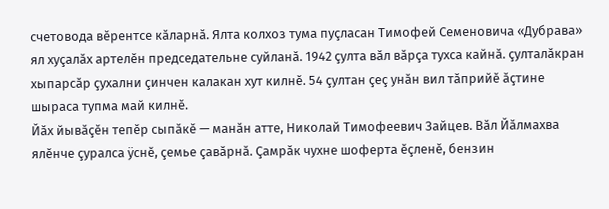счетовода вĕрентсе кăларнă. Ялта колхоз тума пуçласан Тимофей Семеновича «Дубрава» ял хуçалăх артелĕн председательне суйланă. 1942 çулта вăл вăрçа тухса кайнă. çулталăкран хыпарсăр çухални çинчен калакан хут килнĕ. 54 çултан çеç унăн вил тăприйĕ ăçтине шыраса тупма май килнĕ.
Йăх йывăçĕн тепĕр сыпăкĕ — манăн атте, Николай Тимофеевич Зайцев. Вăл Йăлмахва ялĕнче çуралса ÿснĕ, çемье çавăрнă. Çамрăк чухне шоферта ĕçленĕ, бензин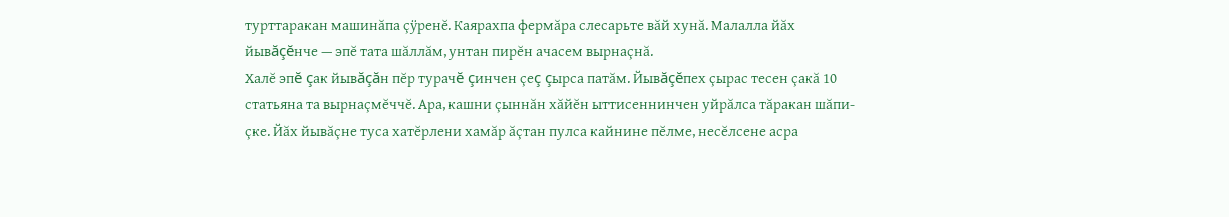турттаракан машинăпа çÿренĕ. Каярахпа фермăра слесарьте вăй хунă. Малалла йăх йывăçĕнче — эпĕ тата шăллăм, унтан пирĕн ачасем вырнаçнă.
Халĕ эпĕ çак йывăçăн пĕр турачĕ çинчен çеç çырса патăм. Йывăçĕпех çырас тесен çакă 10 статьяна та вырнаçмĕччĕ. Ара, кашни çыннăн хăйĕн ыттисеннинчен уйрăлса тăракан шăпи-çке. Йăх йывăçне туса хатĕрлени хамăр ăçтан пулса кайнине пĕлме, несĕлсене асра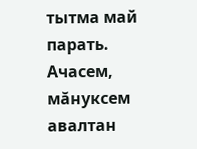тытма май парать. Ачасем, мăнуксем авалтан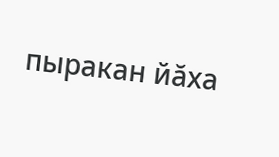пыракан йăха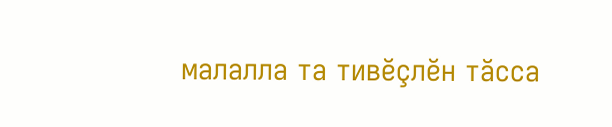малалла та тивĕçлĕн тăсса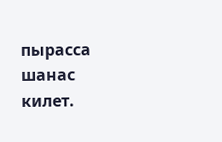пырасса шанас килет.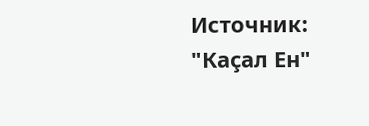Источник: "Каçал Ен"